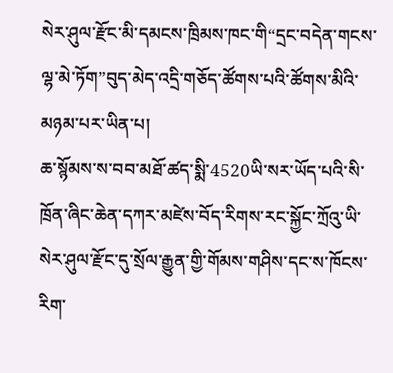སེར་ཤུལ་རྫོང་མི་དམངས་ཁྲིམས་ཁང་གི“དྲང་བདེན་གངས་ལྷ་མེ་ཏོག”བུད་མེད་འདྲི་གཅོད་ཚོགས་པའི་ཚོགས་མིའི་མཉམ་པར་ཡིན་པ།
ཆ་སྙོམས་ས་བབ་མཐོ་ཚད་སྨི་4520ཡི་སར་ཡོད་པའི་སི་ཁྲོན་ཞིང་ཆེན་དཀར་མཛེས་བོད་རིགས་རང་སྐྱོང་ཀྲོའུ་ཡི་སེར་ཤུལ་རྫོང་དུ་སྲོལ་རྒྱུན་གྱི་གོམས་གཤིས་དང་ས་ཁོངས་རིག་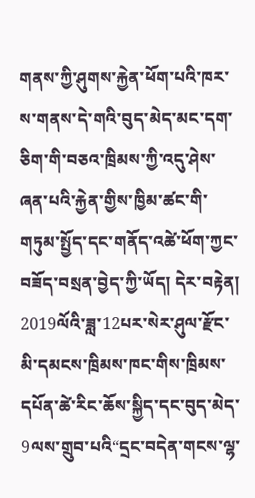གནས་ཀྱི་ཤུགས་རྐྱེན་ཕོག་པའི་ཁར་ས་གནས་དེ་གའི་བུད་མེད་མང་དག་ཅིག་གི་བཅའ་ཁྲིམས་ཀྱི་འདུ་ཤེས་ཞན་པའི་རྐྱེན་གྱིས་ཁྱིམ་ཚང་གི་གཏུམ་སྤྱོད་དང་གནོད་འཚེ་ཕོག་ཀྱང་བཟོད་བསྲན་བྱེད་ཀྱི་ཡོད། དེར་བརྟེན། 2019ལོའི་ཟླ་12པར་སེར་ཤུལ་རྫོང་མི་དམངས་ཁྲིམས་ཁང་གིས་ཁྲིམས་དཔོན་ཚེ་རིང་ཆོས་སྐྱིད་དང་བུད་མེད་9ལས་གྲུབ་པའི“དྲང་བདེན་གངས་ལྷ་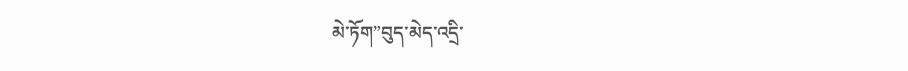མེ་ཏོག”བུད་མེད་འདྲི་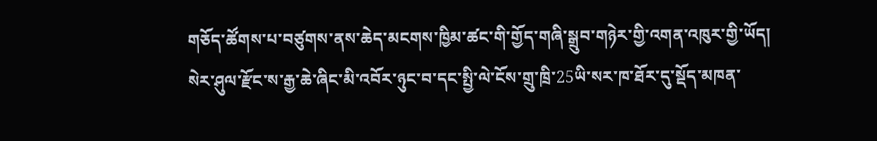གཅོད་ཚོགས་པ་བཙུགས་ནས་ཆེད་མངགས་ཁྱིམ་ཚང་གི་གྱོད་གཞི་སྒྲུབ་གཉེར་གྱི་འགན་འཁུར་གྱི་ཡོད།
སེར་ཤུལ་རྫོང་ས་རྒྱ་ཆེ་ཞིང་མི་འབོར་ཉུང་བ་དང་སྤྱི་ལེ་ངོས་གྲུ་ཁྲི་25ཡི་སར་ཁ་ཐོར་དུ་སྡོད་མཁན་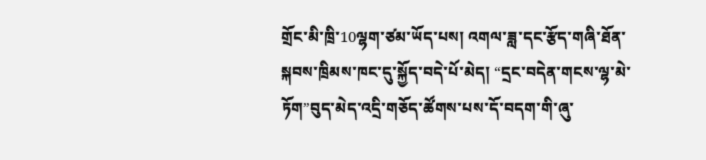གྲོང་མི་ཁྲི་10ལྷག་ཙམ་ཡོད་པས། འགལ་ཟླ་དང་རྩོད་གཞི་ཐོན་སྐབས་ཁྲིམས་ཁང་དུ་སྐྱོད་བདེ་པོ་མེད། “དྲང་བདེན་གངས་ལྷ་མེ་ཏོག”བུད་མེད་འདྲི་གཅོད་ཚོགས་པས་དོ་བདག་གི་ཞུ་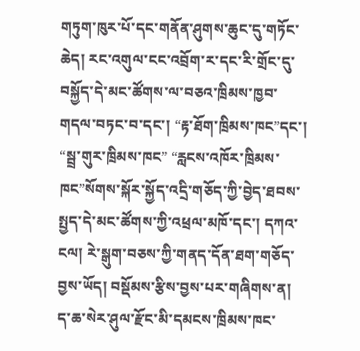གཏུག་ཁུར་པོ་དང་གནོན་ཤུགས་ཆུང་དུ་གཏོང་ཆེད། རང་འགུལ་ངང་འབྲོག་ར་དང་རི་གྲོང་དུ་བསྐྱོད་དེ་མང་ཚོགས་ལ་བཅའ་ཁྲིམས་ཁྱབ་གདལ་བཏང་བ་དང་། “རྟ་ཐོག་ཁྲིམས་ཁང”དང་། “སྦྲ་གུར་ཁྲིམས་ཁང” “རླངས་འཁོར་ཁྲིམས་ཁང”སོགས་སྐོར་སྐྱོད་འདྲི་གཅོད་ཀྱི་བྱེད་ཐབས་སྤྱད་དེ་མང་ཚོགས་ཀྱི་འཕྲལ་མཁོ་དང་། དཀའ་ངལ། རེ་སྒུག་བཅས་ཀྱི་གནད་དོན་ཐག་གཅོད་བྱས་ཡོད། བསྡོམས་རྩིས་བྱས་པར་གཞིགས་ན། ད་ཆ་སེར་ཤུལ་རྫོང་མི་དམངས་ཁྲིམས་ཁང་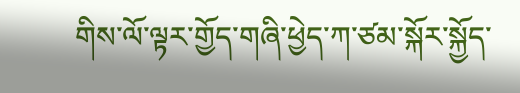གིས་ལོ་ལྟར་གྱོད་གཞི་ཕྱེད་ཀ་ཙམ་སྐོར་སྐྱོད་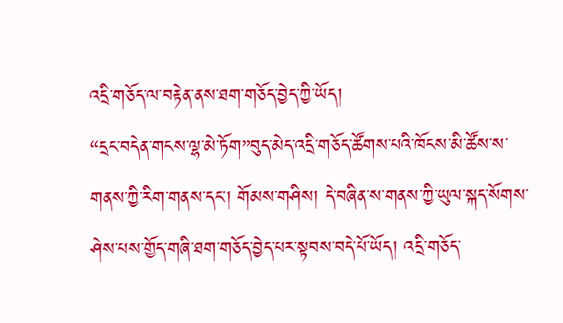འདྲི་གཅོད་ལ་བརྟེན་ནས་ཐག་གཅོད་བྱེད་ཀྱི་ཡོད།
“དྲང་བདེན་གངས་ལྷ་མེ་ཏོག”བུད་མེད་འདྲི་གཅོད་ཚོགས་པའི་ཁོངས་མི་ཚོས་ས་གནས་ཀྱི་རིག་གནས་དང་། གོམས་གཤིས། དེ་བཞིན་ས་གནས་ཀྱི་ཡུལ་སྐད་སོགས་ཤེས་པས་གྱོད་གཞི་ཐག་གཅོད་བྱེད་པར་སྟབས་བདེ་པོ་ཡོད། འདྲི་གཅོད་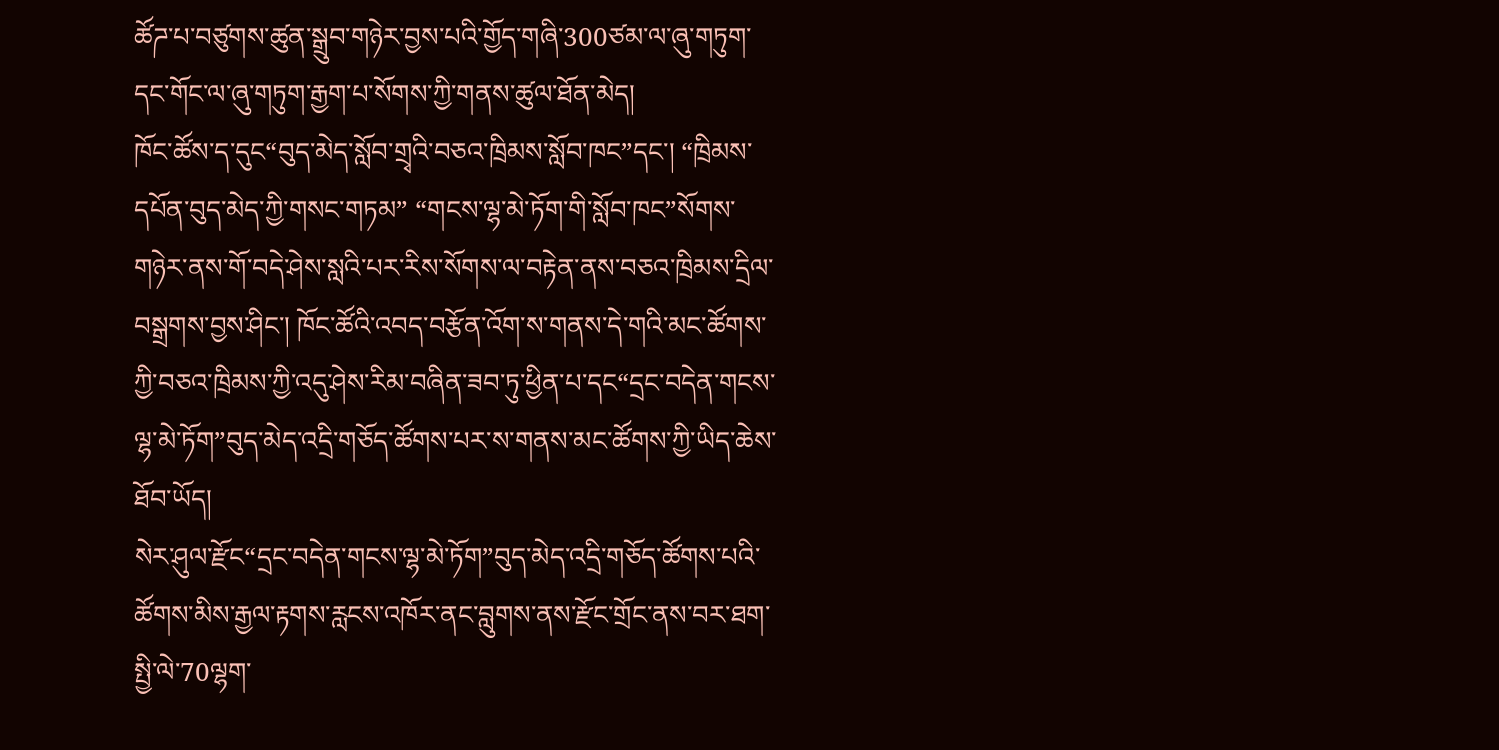ཚོཌ་པ་བཙུགས་ཚུན་སྒྲུབ་གཉེར་བྱས་པའི་གྱོད་གཞི་300ཙམ་ལ་ཞུ་གཏུག་དང་གོང་ལ་ཞུ་གཏུག་རྒྱག་པ་སོགས་ཀྱི་གནས་ཚུལ་ཐོན་མེད།
ཁོང་ཚོས་ད་དུང“བུད་མེད་སློབ་གྲྭའི་བཅའ་ཁྲིམས་སློབ་ཁང”དང་། “ཁྲིམས་དཔོན་བུད་མེད་ཀྱི་གསང་གཏམ” “གངས་ལྷ་མེ་ཏོག་གི་སློབ་ཁང”སོགས་གཉེར་ནས་གོ་བདེ་ཤེས་སླའི་པར་རིས་སོགས་ལ་བརྟེན་ནས་བཅའ་ཁྲིམས་དྲིལ་བསྒྲགས་བྱས་ཤིང་། ཁོང་ཚོའི་འབད་བརྩོན་འོག་ས་གནས་དེ་གའི་མང་ཚོགས་ཀྱི་བཅའ་ཁྲིམས་ཀྱི་འདུ་ཤེས་རིམ་བཞིན་ཟབ་ཏུ་ཕྱིན་པ་དང“དྲང་བདེན་གངས་ལྷ་མེ་ཏོག”བུད་མེད་འདྲི་གཅོད་ཚོགས་པར་ས་གནས་མང་ཚོགས་ཀྱི་ཡིད་ཆེས་ཐོབ་ཡོད།
སེར་ཤུལ་རྫོང“དྲང་བདེན་གངས་ལྷ་མེ་ཏོག”བུད་མེད་འདྲི་གཅོད་ཚོགས་པའི་ཚོགས་མིས་རྒྱལ་རྟགས་རླངས་འཁོར་ནང་བླུགས་ནས་རྫོང་གྲོང་ནས་བར་ཐག་སྤྱི་ལེ་70ལྷག་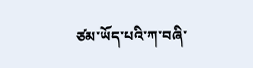ཙམ་ཡོད་པའི་ཀ་བཞི་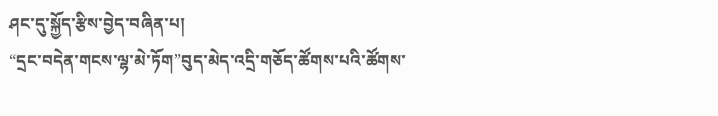ཤང་དུ་སྐྱོད་རྩིས་བྱེད་བཞིན་པ།
“དྲང་བདེན་གངས་ལྷ་མེ་ཏོག”བུད་མེད་འདྲི་གཅོད་ཚོགས་པའི་ཚོགས་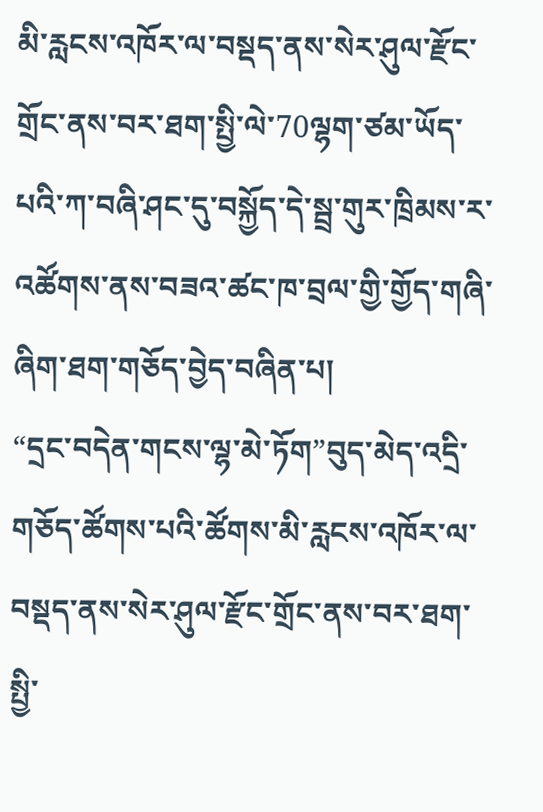མི་རླངས་འཁོར་ལ་བསྡད་ནས་སེར་ཤུལ་རྫོང་གྲོང་ནས་བར་ཐག་སྤྱི་ལེ་70ལྷག་ཙམ་ཡོད་པའི་ཀ་བཞི་ཤང་དུ་བསྐྱོད་དེ་སྦྲ་གུར་ཁྲིམས་ར་འཚོགས་ནས་བཟའ་ཚང་ཁ་བྲལ་གྱི་གྱོད་གཞི་ཞིག་ཐག་གཅོད་བྱེད་བཞིན་པ།
“དྲང་བདེན་གངས་ལྷ་མེ་ཏོག”བུད་མེད་འདྲི་གཅོད་ཚོགས་པའི་ཚོགས་མི་རླངས་འཁོར་ལ་བསྡད་ནས་སེར་ཤུལ་རྫོང་གྲོང་ནས་བར་ཐག་སྤྱི་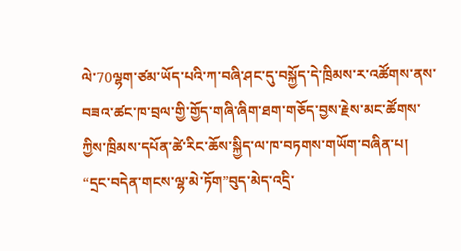ལེ་70ལྷག་ཙམ་ཡོད་པའི་ཀ་བཞི་ཤང་དུ་བསྐྱོད་དེ་ཁྲིམས་ར་འཚོགས་ནས་བཟའ་ཚང་ཁ་བྲལ་གྱི་གྱོད་གཞི་ཞིག་ཐག་གཅོད་བྱས་རྗེས་མང་ཚོགས་ཀྱིས་ཁྲིམས་དཔོན་ཚེ་རིང་ཆོས་སྐྱིད་ལ་ཁ་བཏགས་གཡོག་བཞིན་པ།
“དྲང་བདེན་གངས་ལྷ་མེ་ཏོག”བུད་མེད་འདྲི་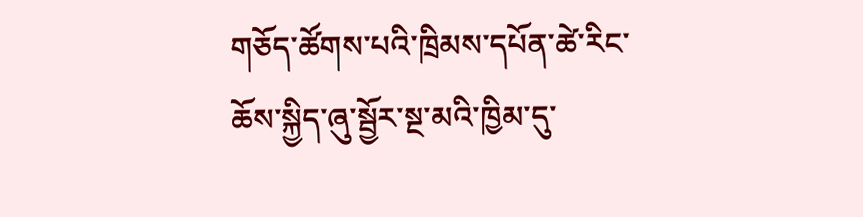གཅོད་ཚོགས་པའི་ཁྲིམས་དཔོན་ཚེ་རིང་ཆོས་སྐྱིད་ཞུ་སྦྱོར་སྔ་མའི་ཁྱིམ་དུ་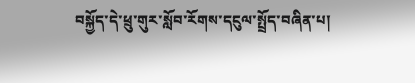བསྐྱོད་དེ་ཕྲུ་གུར་སློབ་རོགས་དངུལ་སྤྲོད་བཞིན་པ།